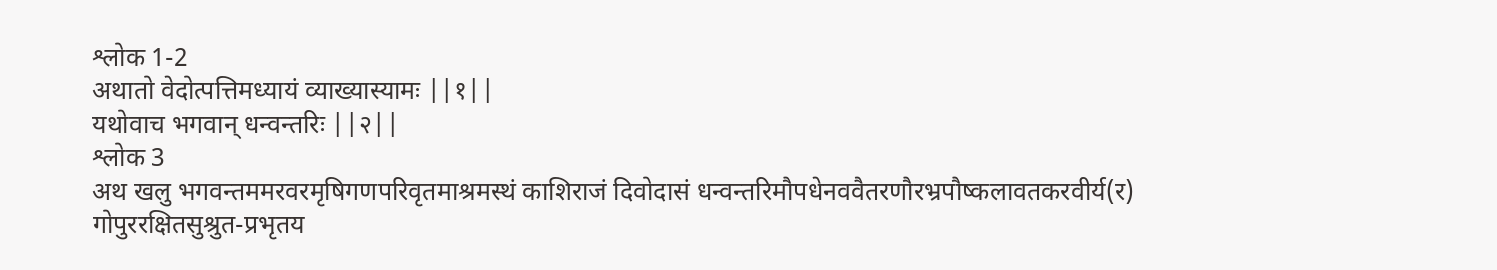श्लोक 1-2
अथातो वेदोत्पत्तिमध्यायं व्याख्यास्यामः ||१||
यथोवाच भगवान् धन्वन्तरिः ||२||
श्लोक 3
अथ खलु भगवन्तममरवरमृषिगणपरिवृतमाश्रमस्थं काशिराजं दिवोदासं धन्वन्तरिमौपधेनववैतरणौरभ्रपौष्कलावतकरवीर्य(र) गोपुररक्षितसुश्रुत-प्रभृतय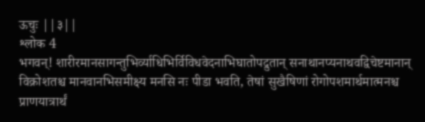ऊचुः ||३||
श्लोक 4
भगवन्! शारीरमानसागन्तुभिर्व्याधिभिर्विविधवेदनाभिघातोपद्रुतान् सनाथानप्यनाथवद्विचेष्टमानान् विक्रोशतश्च मानवानभिसमीक्ष्य मनसि नः पीडा भवति, तेषां सुखैषिणां रोगोपशमार्थमात्मनश्च प्राणयात्रार्थं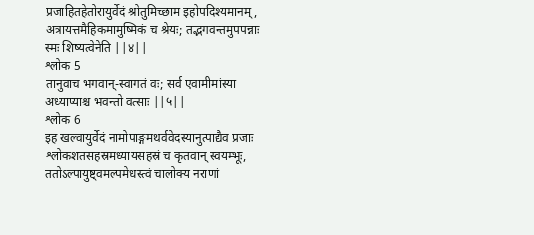प्रजाहितहेतोरायुर्वेदं श्रोतुमिच्छाम इहोपदिश्यमानम्, अत्रायत्तमैहिकमामुष्मिकं च श्रेयः; तद्भगवन्तमुपपन्नाः स्मः शिष्यत्वेनेति ||४||
श्लोक 5
तानुवाच भगवान्-स्वागतं वः; सर्व एवामीमांस्या अध्याप्याश्च भवन्तो वत्साः ||५||
श्लोक 6
इह खल्वायुर्वेदं नामोपाङ्गमथर्ववेदस्यानुत्पाद्यैव प्रजाः श्लोकशतसहस्रमध्यायसहस्रं च कृतवान् स्वयम्भूः, ततोऽल्पायुष्ट्वमल्पमेधस्त्वं चालोक्य नराणां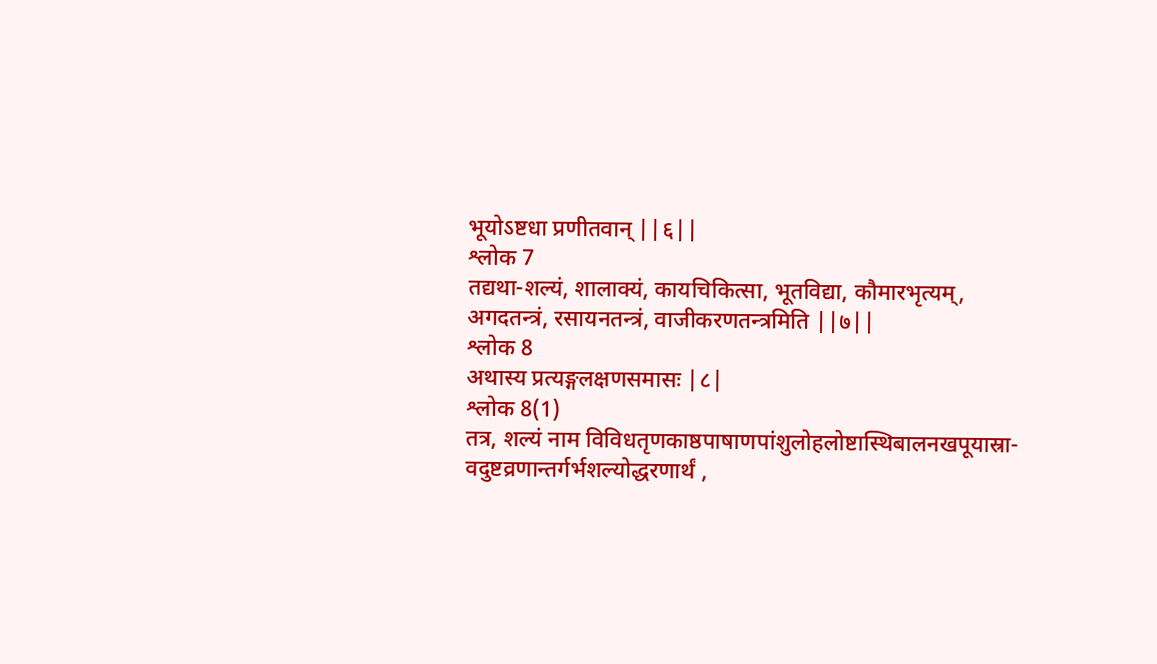भूयोऽष्टधा प्रणीतवान् ||६||
श्लोक 7
तद्यथा-शल्यं, शालाक्यं, कायचिकित्सा, भूतविद्या, कौमारभृत्यम्, अगदतन्त्रं, रसायनतन्त्रं, वाजीकरणतन्त्रमिति ||७||
श्लोक 8
अथास्य प्रत्यङ्गलक्षणसमासः |८|
श्लोक 8(1)
तत्र, शल्यं नाम विविधतृणकाष्ठपाषाणपांशुलोहलोष्टास्थिबालनखपूयास्रा-वदुष्टव्रणान्तर्गर्भशल्योद्धरणार्थं ,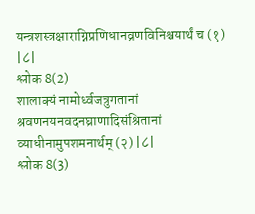यन्त्रशस्त्रक्षाराग्निप्रणिधानव्रणविनिश्चयार्थं च (१) |८|
श्लोक 8(2)
शालाक्यं नामोर्ध्वजत्रुगतानां श्रवणनयनवदनघ्राणादिसंश्रितानां व्याधीनामुपशमनार्थम् (२) |८|
श्लोक 8(3)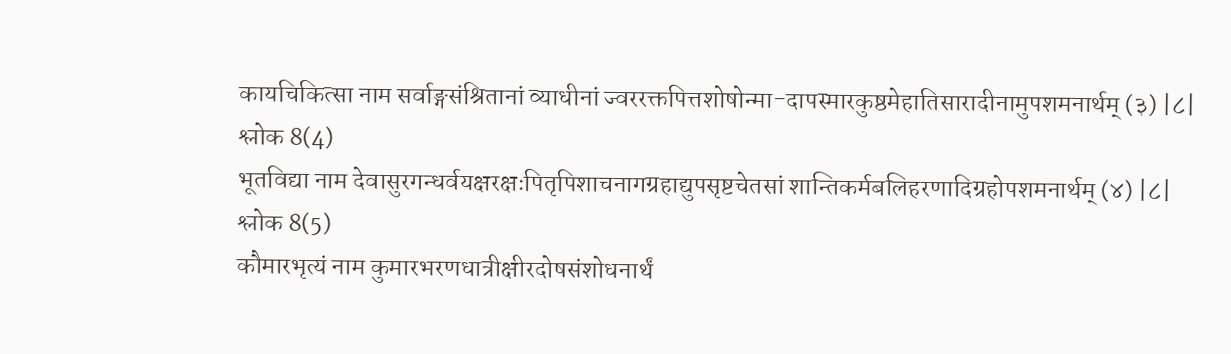कायचिकित्सा नाम सर्वाङ्गसंश्रितानां व्याधीनां ज्वररक्तपित्तशोषोन्मा-दापस्मारकुष्ठमेहातिसारादीनामुपशमनार्थम् (३) |८|
श्लोक 8(4)
भूतविद्या नाम देवासुरगन्धर्वयक्षरक्षःपितृपिशाचनागग्रहाद्युपसृष्टचेतसां शान्तिकर्मबलिहरणादिग्रहोपशमनार्थम् (४) |८|
श्लोक 8(5)
कौमारभृत्यं नाम कुमारभरणधात्रीक्षीरदोषसंशोधनार्थं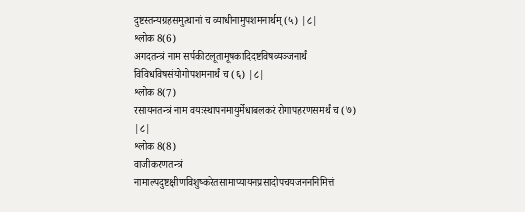दुष्टस्तन्यग्रहसमुत्थानां च व्याधीनामुपशमनार्थम् (५) |८|
श्लोक 8(6)
अगदतन्त्रं नाम सर्पकीटलूतामूषकादिदष्टविषव्यञ्जनार्थं विविधविषसंयोगोपशमनार्थं च (६) |८|
श्लोक 8(7)
रसायनतन्त्रं नाम वयःस्थापनमायुर्मेधाबलकरं रोगापहरणसमर्थं च (७) |८|
श्लोक 8(8)
वाजीकरणतन्त्रं नामाल्पदुष्टक्षीणविशुष्करेतसामाप्यायनप्रसादोपचयजनननिमित्तं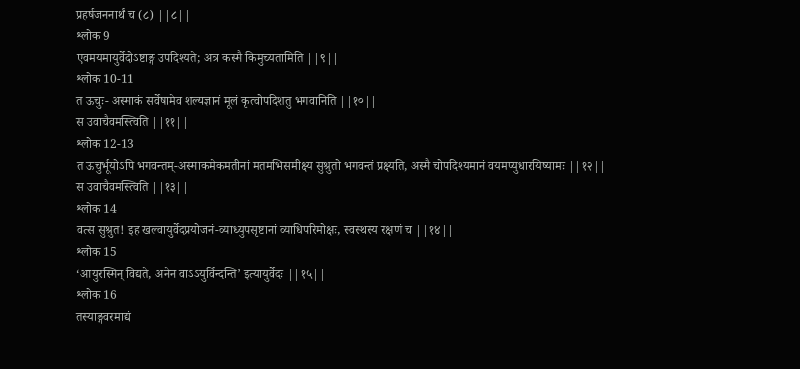प्रहर्षजननार्थं च (८) ||८||
श्लोक 9
एवमयमायुर्वेदोऽष्टाङ्ग उपदिश्यते; अत्र कस्मै किमुच्यतामिति ||९||
श्लोक 10-11
त ऊचुः- अस्माकं सर्वेषामेव शल्यज्ञानं मूलं कृत्वोपदिशतु भगवानिति ||१०||
स उवाचैवमस्त्विति ||११||
श्लोक 12-13
त ऊचुर्भूयोऽपि भगवन्तम्-अस्माकमेकमतीनां मतमभिसमीक्ष्य सुश्रुतो भगवन्तं प्रक्ष्यति, अस्मै चोपदिश्यमानं वयमप्युधारयिष्यामः ||१२||
स उवाचैवमस्त्विति ||१३||
श्लोक 14
वत्स सुश्रुत! इह खल्वायुर्वेदप्रयोजनं-व्याध्युपसृष्टानां व्याधिपरिमोक्षः, स्वस्थस्य रक्षणं च ||१४||
श्लोक 15
‘आयुरस्मिन् विद्यते, अनेन वाऽऽयुर्विन्दन्ति’ इत्यायुर्वेदः ||१५||
श्लोक 16
तस्याङ्गवरमाद्यं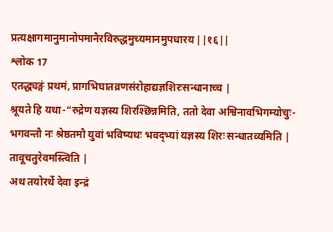प्रत्यक्षागमानुमानोपमानैरविरुद्धमुच्यमानमुपधारय ||१६||
श्लोक 17
एतद्ध्यङ्गं प्रथमं, प्रागभिघातव्रणसंरोहाद्यज्ञशिरःसन्धानाच्च |
श्रूयते हि यथा-“रुद्रेण यज्ञस्य शिरश्छिन्नमिति, ततो देवा अश्विनावभिगम्योचुः-भगवन्तौ नः श्रेष्ठतमौ युवां भविष्यथः भवद्भ्यां यज्ञस्य शिरः सन्धातव्यमिति |
तावूचतुरेवमस्त्विति |
अथ तयोरर्थे देवा इन्द्रं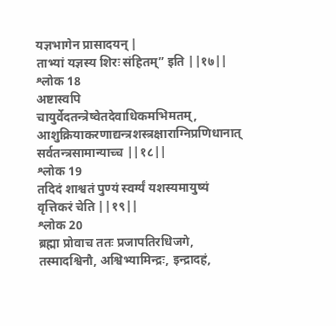यज्ञभागेन प्रासादयन् |
ताभ्यां यज्ञस्य शिरः संहितम्” इति ||१७||
श्लोक 18
अष्टास्वपि चायुर्वेदतन्त्रेष्वेतदेवाधिकमभिमतम्, आशुक्रियाकरणाद्यन्त्रशस्त्रक्षाराग्निप्रणिधानात् सर्वतन्त्रसामान्याच्च ||१८||
श्लोक 19
तदिदं शाश्वतं पुण्यं स्वर्ग्यं यशस्यमायुष्यं वृत्तिकरं चेति ||१९||
श्लोक 20
ब्रह्मा प्रोवाच ततः प्रजापतिरधिजगे, तस्मादश्विनौ, अश्विभ्यामिन्द्रः, इन्द्रादहं,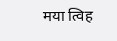मया त्विह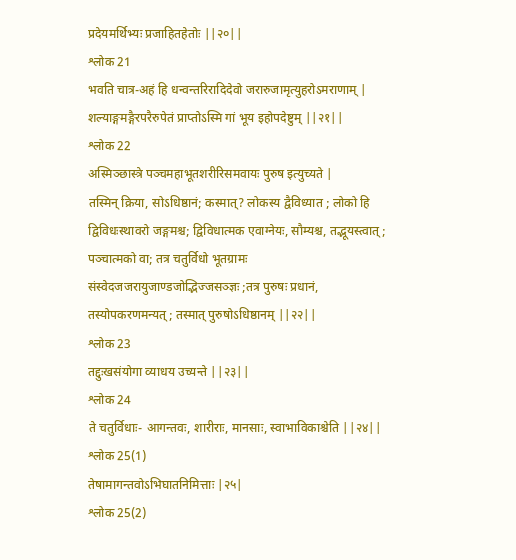प्रदेयमर्थिभ्यः प्रजाहितहेतोः ||२०||
श्लोक 21
भवति चात्र-अहं हि धन्वन्तरिरादिदेवो जरारुजामृत्युहरोऽमराणाम् |
शल्याङ्गमङ्गैरपरैरुपेतं प्राप्तोऽस्मि गां भूय इहोपदेष्टुम् ||२१||
श्लोक 22
अस्मिञ्छास्त्रे पञ्चमहाभूतशरीरिसमवायः पुरुष इत्युच्यते |
तस्मिन् क्रिया, सोऽधिष्ठानं; कस्मात्? लोकस्य द्वैविध्यात ; लोको हि द्विविधःस्थावरो जङ्गमश्च; द्विविधात्मक एवाग्नेयः, सौम्यश्च, तद्भूयस्त्वात्; पञ्चात्मको वा; तत्र चतुर्विधो भूतग्रामः संस्वेदजजरायुजाण्डजोद्भिज्जसञ्ज्ञः ;तत्र पुरुषः प्रधानं, तस्योपकरणमन्यत्; तस्मात् पुरुषोऽधिष्ठानम् ||२२||
श्लोक 23
तद्दुःखसंयोगा व्याधय उच्यन्ते ||२३||
श्लोक 24
ते चतुर्विधाः- आगन्तवः, शारीराः, मानसाः, स्वाभाविकाश्चेति ||२४||
श्लोक 25(1)
तेषामागन्तवोऽभिघातनिमित्ताः |२५|
श्लोक 25(2)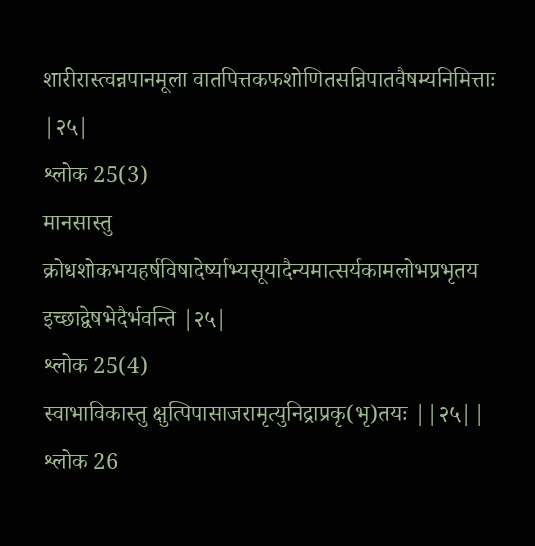शारीरास्त्वन्नपानमूला वातपित्तकफशोणितसन्निपातवैषम्यनिमित्ताः |२५|
श्लोक 25(3)
मानसास्तु क्रोधशोकभयहर्षविषादेर्ष्याभ्यसूयादैन्यमात्सर्यकामलोभप्रभृतय इच्छाद्वेषभेदैर्भवन्ति |२५|
श्लोक 25(4)
स्वाभाविकास्तु क्षुत्पिपासाजरामृत्युनिद्राप्रकृ(भृ)तयः ||२५||
श्लोक 26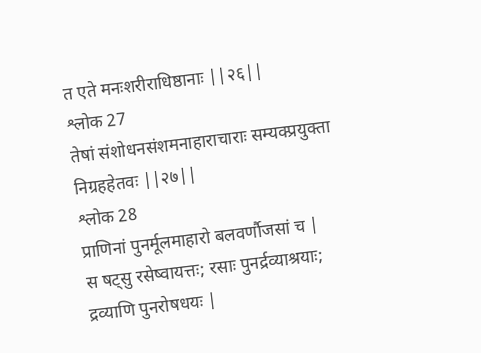त एते मनःशरीराधिष्ठानाः ||२६||
श्लोक 27
तेषां संशोधनसंशमनाहाराचाराः सम्यक्प्रयुक्ता निग्रहहेतवः ||२७||
श्लोक 28
प्राणिनां पुनर्मूलमाहारो बलवर्णौजसां च |
स षट्सु रसेष्वायत्तः; रसाः पुनर्द्रव्याश्रयाः; द्रव्याणि पुनरोषधयः |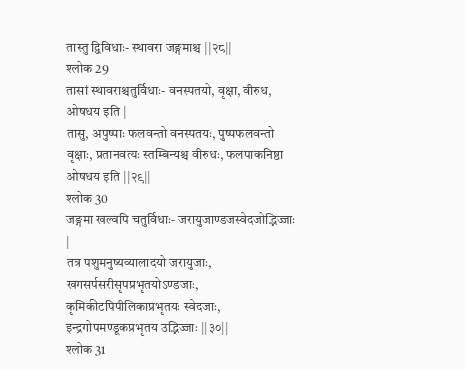तास्तु द्विविधाः- स्थावरा जङ्गमाश्च ||२८||
श्लोक 29
तासां स्थावराश्चतुर्विधाः- वनस्पतयो, वृक्षा, वीरुध, ओषधय इति |
तासु, अपुष्पाः फलवन्तो वनस्पतयः, पुष्पफलवन्तो वृक्षाः, प्रतानवत्यः स्तम्बिन्यश्च वीरुधः, फलपाकनिष्ठा ओषधय इति ||२९||
श्लोक 30
जङ्गमा खल्वपि चतुर्विधाः- जरायुजाण्डजस्वेदजोद्भिज्जाः |
तत्र पशुमनुष्यव्यालादयो जरायुजाः, खगसर्पसरीसृपप्रभृतयोऽण्डजाः, कृमिकीटपिपीलिकाप्रभृतयः स्वेदजाः, इन्द्रगोपमण्डूकप्रभृतय उद्भिज्जाः ||३०||
श्लोक 31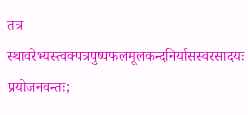तत्र स्थावरेभ्यस्त्वक्पत्रपुष्पफलमूलकन्दनिर्यासस्वरसादयः प्रयोजनवन्तः;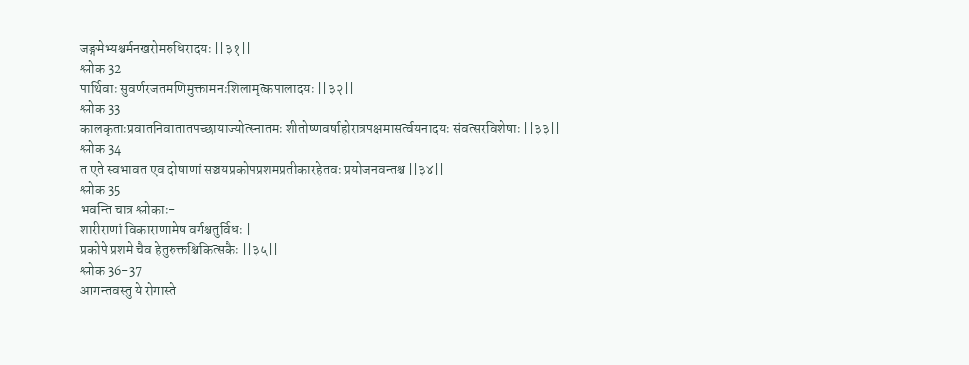जङ्गमेभ्यश्चर्मनखरोमरुधिरादयः ||३१||
श्लोक 32
पार्थिवाः सुवर्णरजतमणिमुक्तामनःशिलामृत्कपालादयः ||३२||
श्लोक 33
कालकृताःप्रवातनिवातातपच्छायाज्योत्स्नातमः शीतोष्णवर्षाहोरात्रपक्षमासर्त्वयनादयः संवत्सरविशेषाः ||३३||
श्लोक 34
त एते स्वभावत एव दोषाणां सञ्चयप्रकोपप्रशमप्रतीकारहेतवः प्रयोजनवन्तश्च ||३४||
श्लोक 35
भवन्ति चात्र श्लोकाः-
शारीराणां विकाराणामेष वर्गश्चतुर्विधः |
प्रकोपे प्रशमे चैव हेतुरुक्तश्चिकित्सकैः ||३५||
श्लोक 36-37
आगन्तवस्तु ये रोगास्ते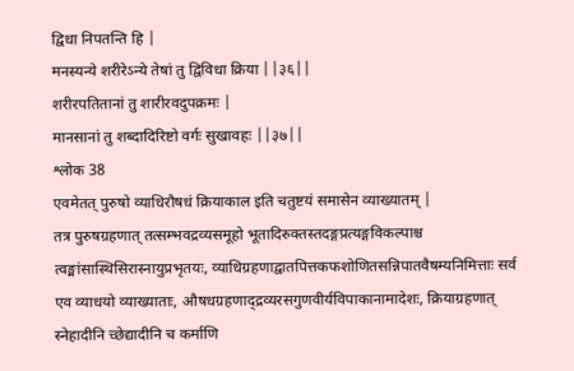द्विधा निपतन्ति हि |
मनस्यन्ये शरीरेऽन्ये तेषां तु द्विविधा क्रिया ||३६||
शरीरपतितानां तु शारीरवदुपक्रमः |
मानसानां तु शब्दादिरिष्टो वर्गः सुखावहः ||३७||
श्लोक 38
एवमेतत् पुरुषो व्याधिरौषधं क्रियाकाल इति चतुष्टयं समासेन व्याख्यातम् |
तत्र पुरुषग्रहणात् तत्सम्भवद्रव्यसमूहो भूतादिरुक्तस्तदङ्गप्रत्यङ्गविकल्पाश्च त्वङ्मांसास्थिसिरास्नायुप्रभृतयः, व्याधिग्रहणाद्वातपित्तकफशोणितसन्निपातवैषम्यनिमित्ताः सर्व एव व्याधयो व्याख्याताः, औषधग्रहणाद्द्रव्यरसगुणवीर्यविपाकानामादेशः, क्रियाग्रहणात् स्नेहादीनि च्छेद्यादीनि च कर्माणि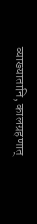व्याख्यातानि, कालग्रहणात्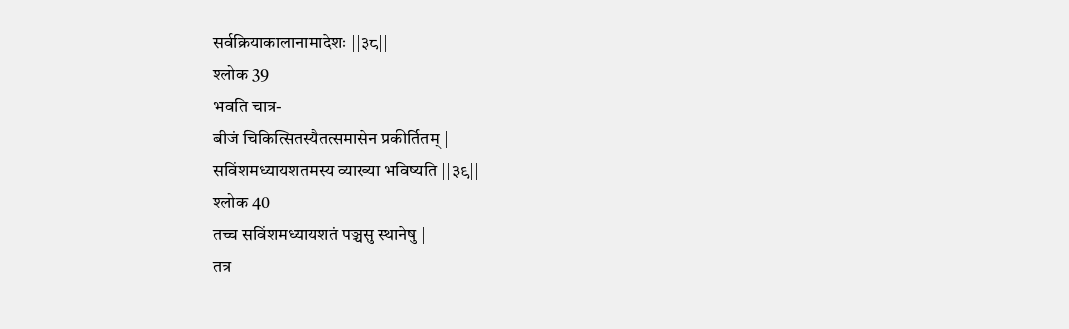सर्वक्रियाकालानामादेशः ||३८||
श्लोक 39
भवति चात्र-
बीजं चिकित्सितस्यैतत्समासेन प्रकीर्तितम् |
सविंशमध्यायशतमस्य व्याख्या भविष्यति ||३९||
श्लोक 40
तच्च सविंशमध्यायशतं पञ्चसु स्थानेषु |
तत्र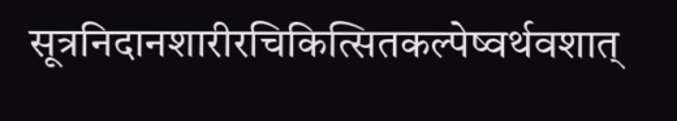सूत्रनिदानशारीरचिकित्सितकल्पेष्वर्थवशात्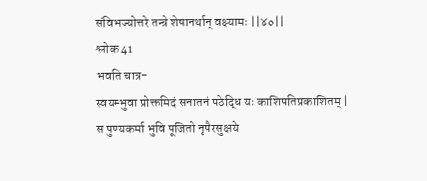संविभज्योत्तरे तन्त्रे शेषानर्थान् वक्ष्यामः ||४०||
श्लोक 41
भवति चात्र-
स्वयम्भुवा प्रोक्तमिदं सनातनं पठेद्धि यः काशिपतिप्रकाशितम् |
स पुण्यकर्मा भुवि पूजितो नृपैरसुक्षये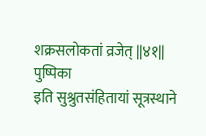शक्रसलोकतां व्रजेत् ||४१||
पुष्पिका
इति सुश्रुतसंहितायां सूत्रस्थाने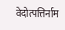वेदोत्पत्तिर्नाम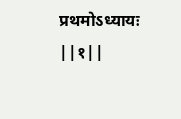प्रथमोऽध्यायः ||१||